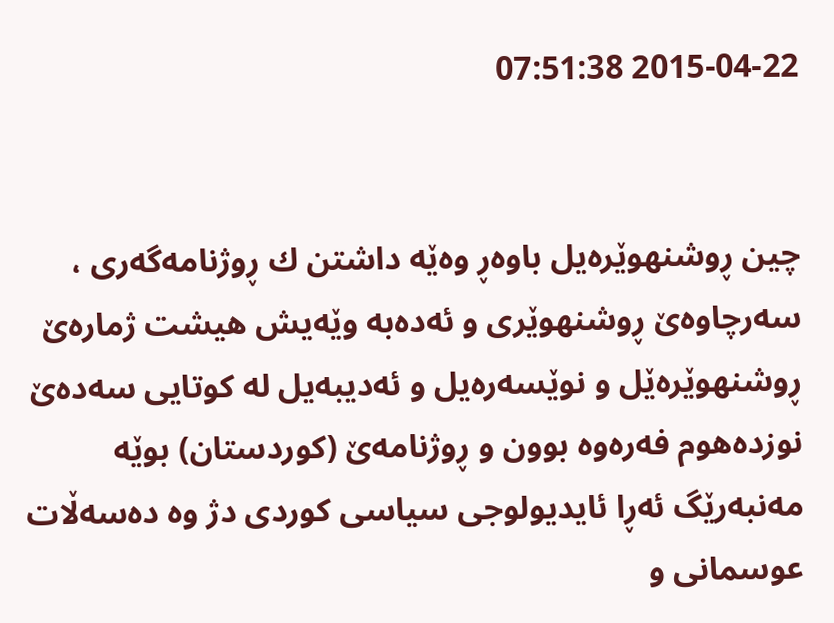2015-04-22 07:51:38


چین ڕوشنهوێره‌یل باوه‌ڕ وه‌ێه‌ داشتن ك ڕوژنامه‌گه‌رى ، سه‌رچاوه‌ێ ڕوشنهوێری و ئه‌ده‌به‌ وێه‌یش هیشت ژماره‌ێ ڕوشنهوێره‌ێل و نوێسه‌ره‌یل و ئه‌دیبه‌یل له‌ كوتایی سه‌ده‌ێ نوزده‌هوم فه‌ره‌وه‌ بوون و ڕوژنامه‌ێ (كوردستان) بوێه‌ مه‌نبه‌رێگ ئه‌ڕا ئایدیولوجی سیاسی كوردى دژ وه‌ ده‌سه‌ڵات عوسمانی و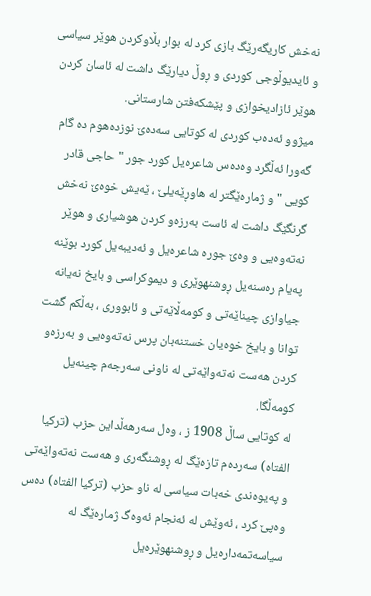نه‌خش كاریگه‌رێگ بازی كرد له‌ بوار بڵاوكردن هوێر سیاسى و ئایدیوڵوجی كوردی و ڕوڵ دیارێگ داشت له‌ ئاسان كردن هوێر ئازادیخوازى و پێشكه‌فتن شارستانی.
میژوو ئه‌ده‌ب كوردی له‌ كوتایی سه‌ده‌ێ نوزده‌هوم ده‌ گام گه‌ورا ئه‌ڵگرد وه‌ده‌س شاعره‌یل كورد جور " حاجی قادر كویی " و ژماره‌ێگتر له‌ هاوڕێه‌یلێ ، ێه‌یش خوه‌ێ نه‌خش گرنگێگ داشت له‌ ئاست به‌رزه‌و كردن هوشیاری و هوێر نه‌ته‌وه‌یی و وه‌ێ جوره‌ شاعره‌یل و ئه‌دیبه‌یل كورد بوێنه‌ په‌یام ره‌سنه‌یل ڕوشنهوێرى و دیموكراسی و بایخ نه‌یانه‌ جیاوازى چیناێه‌تى و كومه‌ڵاێه‌تى و ئابوورى ، به‌ڵكم گشت توانا و بایخ خوه‌یان خستنه‌بان پرس نه‌ته‌وه‌یی و به‌رزه‌و كردن هه‌ست نه‌ته‌واێه‌تى له‌ ناونی سه‌رجه‌م چینه‌یل كومه‌ڵگا.
له‌ كوتایی ساڵ 1908 ز ، وه‌ل سه‌رهه‌ڵداین حزب (تركیا الفتاه‌) سه‌رده‌م تازه‌ێگ له‌ ڕوشنگه‌رى و هه‌ست نه‌ته‌واێه‌تى و په‌یوه‌ندی خه‌بات سیاسی له‌ ناو حزب (تركیا الفتاه‌) ده‌س وه‌پێ كرد ، ئه‌وێش له‌ ئه‌نجام ئه‌وه‌گ ژماره‌ێگ له‌ سیاسه‌تمه‌داره‌یل و ڕوشنهوێره‌یل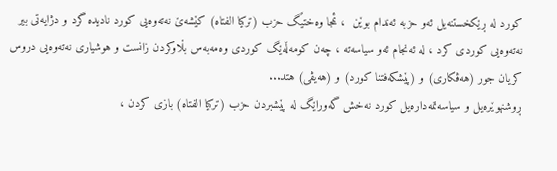كورد له‌ ڕێكخستنه‌یل ئه‌و حزبه‌ ئه‌ندام بوێن  ، ئمجا وه‌ختیًگ حزب (تركیا الفتاه‌) كێشه‌ێ نه‌ته‌وه‌یی كورد نادیده‌ گرد و دژایه‌تی بیر نه‌ته‌وه‌یی كوردی كرد ، له‌ ئه‌نجام ئه‌و سیاسه‌ته‌ ، چه‌ن كومه‌ڵه‌ێگ كوردی وه‌مه‌به‌س بڵاوكردن زانست و هوشیاری نه‌ته‌وه‌یی دروس كریان جور (هه‌ڤكاری) و (پێشكه‌فتنا كورد) و (هه‌یڤی) هتد...
ڕوشنهوێره‌یل و سیاسه‌تمه‌داره‌یل كورد نه‌خش گه‌وراێگ له‌ پێشبردن حزب (تركیا الفتاه‌) بازى كردن ،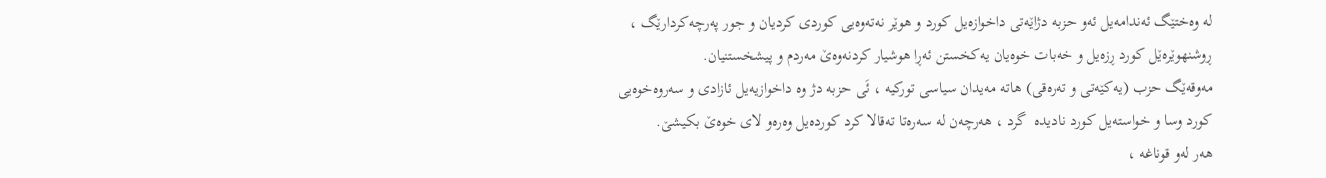له‌ وه‌ختێگ ئه‌ندامه‌یل ئه‌و حزبه‌ دژاێه‌تی داخوازه‌یل كورد و هوێر نه‌ته‌وه‌یى كوردی كردیان و جور په‌رچه‌كردارێگ ، ڕوشنهوێره‌ێل كورد ڕزه‌یل و خه‌بات خوه‌یان یه‌كخستن ئه‌ڕا هوشیار كردنه‌وه‌ێ مه‌ردم و پیشخستنیان.
مه‌وقه‌ێگ حزب (یه‌كێه‌تی و ته‌ره‌قى) هاته‌ مه‌یدان سیاسی توركیه‌ ، ئَى حزبه‌ دژ وه‌ داخوازیه‌یل ئازادی و سه‌روه‌خوه‌یی كورد وسا و خواسته‌یل كورد نادیده‌  گرد ، هه‌رچه‌ن له‌ سه‌ره‌تا ته‌قالا كرد كورده‌یل وه‌ره‌و لاى خوه‌ێ بكیشێ.
هه‌ر له‌و قوناغه‌ ،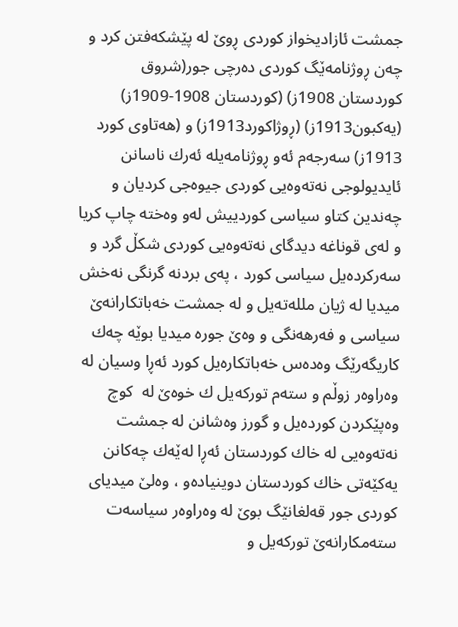جمشت ئازادیخواز كوردی ڕوێ له‌ پێشكه‌فتن كرد و چه‌ن ڕوژنامه‌ێگ كوردى ده‌رچى جور(شروق كوردستان 1908ز) (كوردستان 1908-1909ز) (یه‌كبون1913ز) (ڕوژاكورد1913ز) و (هه‌تاوى كورد 1913ز) سه‌رجه‌م ئه‌و ڕوژنامه‌یله‌ ئه‌رك ناسانن ئایدیولوجی نه‌ته‌وه‌یى كوردی جیوه‌جی كردیان و چه‌ندین كتاو سیاسی كوردییش له‌و وه‌خته‌ چاپ كریا و له‌ى قوناغه‌ دیدگای نه‌ته‌وه‌یى كوردی شكڵ گرد و سه‌ركرده‌یل سیاسی كورد ، په‌ى بردنه‌ گرنگی نه‌خش میدیا له‌ ژیان ملله‌ته‌یل و له‌ جمشت خه‌باتكارانه‌ێ سیاسی و فه‌رهه‌نگى و وه‌ێ جوره‌ میدیا بوێه‌ چه‌ك كاریگه‌رێگ وه‌ده‌س خه‌باتكاره‌یل كورد ئه‌ڕا وسیان له‌ وه‌راوه‌ر زوڵم و سته‌م توركه‌یل ك خوه‌ێ له‌  كوچ وه‌پێكردن كورده‌یل و گورز وه‌شانن له‌ جمشت نه‌ته‌وه‌یی له‌ خاك كوردستان ئه‌ڕا له‌ێه‌ك چه‌كانن یه‌كێه‌تی خاك كوردستان دوینیاده‌و ، وه‌لێ میدیاى كوردى جور قه‌لغانێگ بوێ له‌ وه‌راوه‌ر سیاسه‌ت سته‌مكارانه‌ێ توركه‌یل و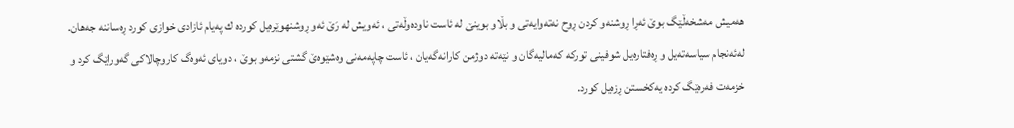هه‌میش مه‌شخه‌ڵێگ بوێ ئه‌ڕا ڕوشنه‌و كردن ڕوح نه‌ته‌وایه‌تى و بڵاو بوینێ له‌ ئاست ناوده‌وڵه‌تی ، ئه‌ویش له‌ رَێ ئه‌و ڕوشنهوێره‌یل كورده‌ ك په‌یام ئازادی خوازى كورد ڕه‌ساننه‌ جه‌هان.
له‌ئه‌نجام سیاسه‌ته‌یل و ڕه‌فتاره‌یل شوفینى توركه‌ كه‌مالیه‌گان و نێه‌ته‌ دوژمن كارانه‌گه‌یان ، ئاست چاپه‌مه‌نی وه‌شێوه‌ێ گشتى نزمه‌و بوێ ، دویاى ئه‌وه‌گ كاروچالاكى گه‌وراێگ كرد و خزمه‌ت فه‌ره‌ێگ كرده‌ یه‌كخستن ڕزه‌یل كورد.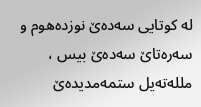له‌ كوتایی سه‌ده‌ێ نوزده‌هوم و سه‌ره‌تاێ سه‌ده‌ێ بیس ، ملله‌ته‌یل ستمه‌مدیده‌ێ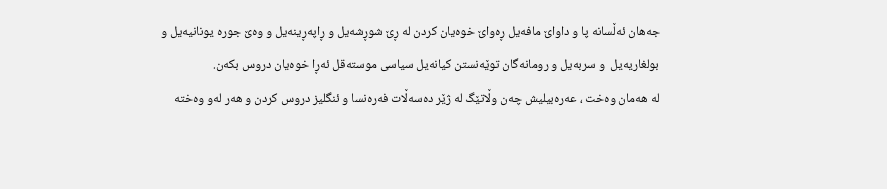جه‌هان ئه‌ڵسانه‌ پا و داواێ مافه‌یل ڕه‌واێ خوه‌یان كردن له‌ ڕێ شوڕشه‌یل و ڕاپه‌ڕینه‌یل و وه‌ێ جوره‌ یونانیه‌یل و بولغاریه‌یل  و سربه‌یل و رومانه‌گان توێه‌نستن كیانه‌یل سیاسی موسته‌قل ئه‌ڕا خوه‌یان دروس بكه‌ن.
له‌ هه‌مان وه‌خت ، عه‌ره‌بیلیش چه‌ن وڵاتێگ له‌ ژێر ده‌سه‌ڵات فه‌ره‌نسا و ئنگلیز دروس كردن و هه‌ر له‌و وه‌خته‌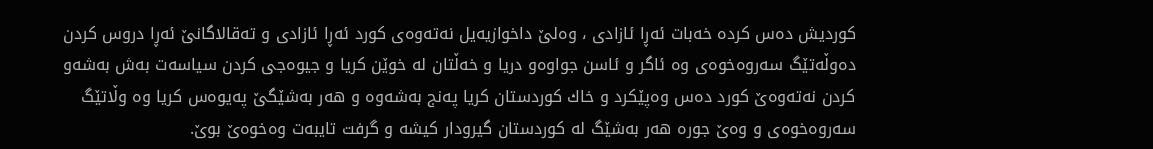كوردیش ده‌س كرده‌ خه‌بات ئه‌ڕا ئازادی ، وه‌لێ داخوازیه‌یل نه‌ته‌وه‌ى كورد ئه‌ڕا ئازادی و ته‌قالاگانێ ئه‌ڕا دروس كردن ده‌وڵه‌تێگ سه‌روه‌خوه‌ى وه‌ ئاگر و ئاسن جواوه‌و دریا و خه‌ڵتان له‌ خوێن كریا و جیوه‌جی كردن سیاسه‌ت به‌ش به‌شه‌و كردن نه‌ته‌وه‌ێ كورد ده‌س وه‌پێكرد و خاك كوردستان كریا په‌نج به‌شه‌وه‌ و هه‌ر به‌شێگێ په‌یوه‌س كریا وه‌ وڵاتێگ سه‌روه‌خوه‌ی و وه‌ێ جوره‌ هه‌ر به‌شێگ له‌ كوردستان گیرودار كیشه‌ و گرفت تایبه‌ت وه‌خوه‌ێ بوێ.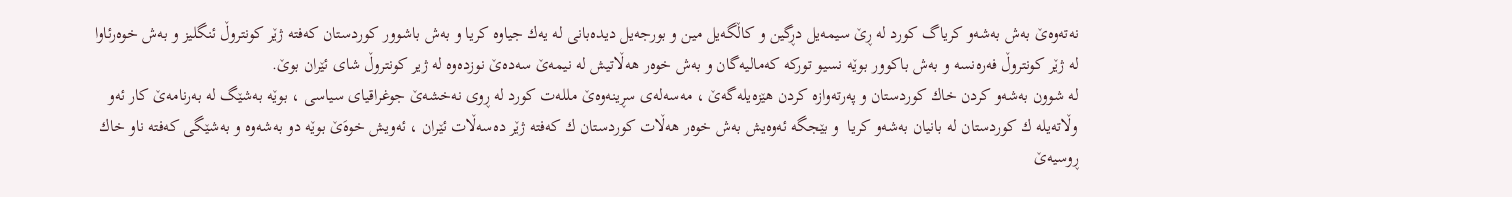نه‌ته‌وه‌ێ به‌ش به‌شه‌و كریاگ كورد له‌ ڕێ سیمه‌یل دڕگین و كاڵگه‌یل مین و بورجه‌یل دیده‌بانى له‌ یه‌ك جیاوه‌ كریا و به‌ش باشوور كوردستان كه‌فته‌ ژێر كونتروڵ ئنگلیز و به‌ش خوه‌رئاوا له‌ ژێر كونتروڵ فه‌ره‌نسه‌ و به‌ش باكوور بوێه‌ نسیو توركه‌ كه‌مالیه‌گان و به‌ش خوه‌ر هه‌ڵاتیش له‌ نیمه‌ێ سه‌ده‌ێ نوزده‌وه‌ له‌ ژیر كونتروڵ شاى ئێران بوێ.
له‌ شوون به‌شه‌و كردن خاك كوردستان و په‌رته‌وازه‌ كردن هێزه‌یله‌گه‌ێ ، مه‌سه‌له‌ی سڕینه‌وه‌ێ ملله‌ت كورد له‌ ڕوى نه‌خشه‌ێ جوغراقیاى سیاسی ، بوێه‌ به‌شێگ له‌ به‌رنامه‌ێ كار ئه‌و وڵاته‌یله‌ ك كوردستان له‌ بانیان به‌شه‌و كریا  و بێجگه‌ ئه‌وه‌یش به‌ش خوه‌ر هه‌ڵات كوردستان ك كه‌فته‌ ژێر ده‌سه‌ڵات ئێران ، ئه‌ویش خوه‌َێ بوێه‌ دو به‌شه‌وه‌ و به‌شێگى كه‌فته‌ ناو خاك ڕوسیه‌ێ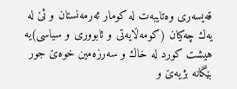قه‌یسه‌ری وه‌تایبه‌ت له‌ كومار ئه‌رمه‌نستان و ئێ له‌ یه‌ك چه‌كیان (كومه‌ڵایه‌تى و ئابووری و سیاسی)یه‌ هیشت كورد له‌ خاك و سه‌رزه‌مین خوه‌ێ جور بێگانه‌ بژیه‌ێ و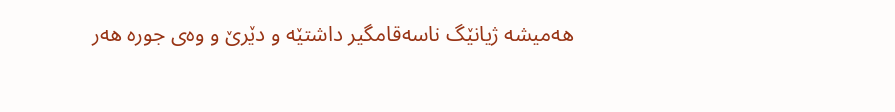هه‌میشه‌ ژیانێگ ناسه‌قامگیر داشتێه‌ و دێرێ و وه‌ی جوره‌ هه‌ر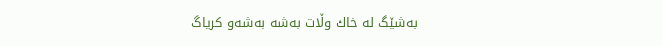به‌شێگ له‌ خاك وڵات به‌شه‌ به‌شه‌و كریاگ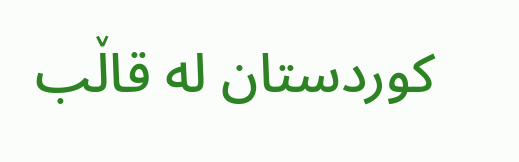كوردستان له‌ قاڵب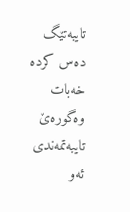تایبه‌تێگ ده‌س كرده‌ خه‌بات  وه‌گوره‌ێ تایبه‌تمه‌ندى ئه‌و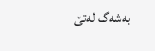به‌شه‌گ له‌تێ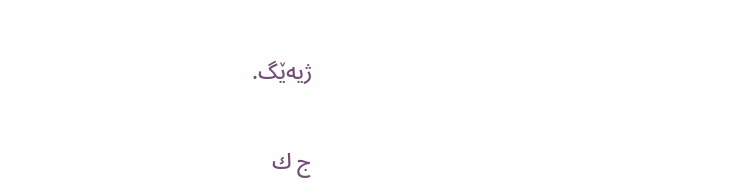ژیه‌ێگ.


ج ك